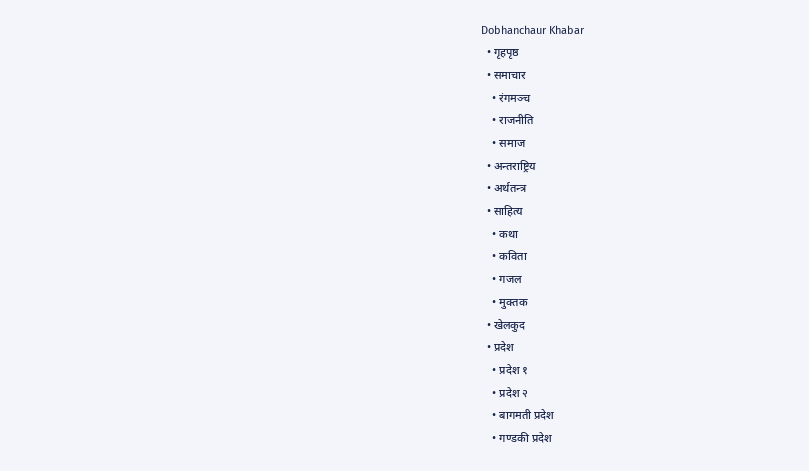Dobhanchaur Khabar
  • गृहपृष्ठ
  • समाचार
    • रंगमञ्च
    • राजनीति
    • समाज
  • अन्तराष्ट्रिय
  • अर्थतन्त्र
  • साहित्य
    • कथा
    • कविता
    • गजल
    • मुक्तक
  • खेलकुद
  • प्रदेश
    • प्रदेश १
    • प्रदेश २
    • बागमती प्रदेश
    • गण्डकी प्रदेश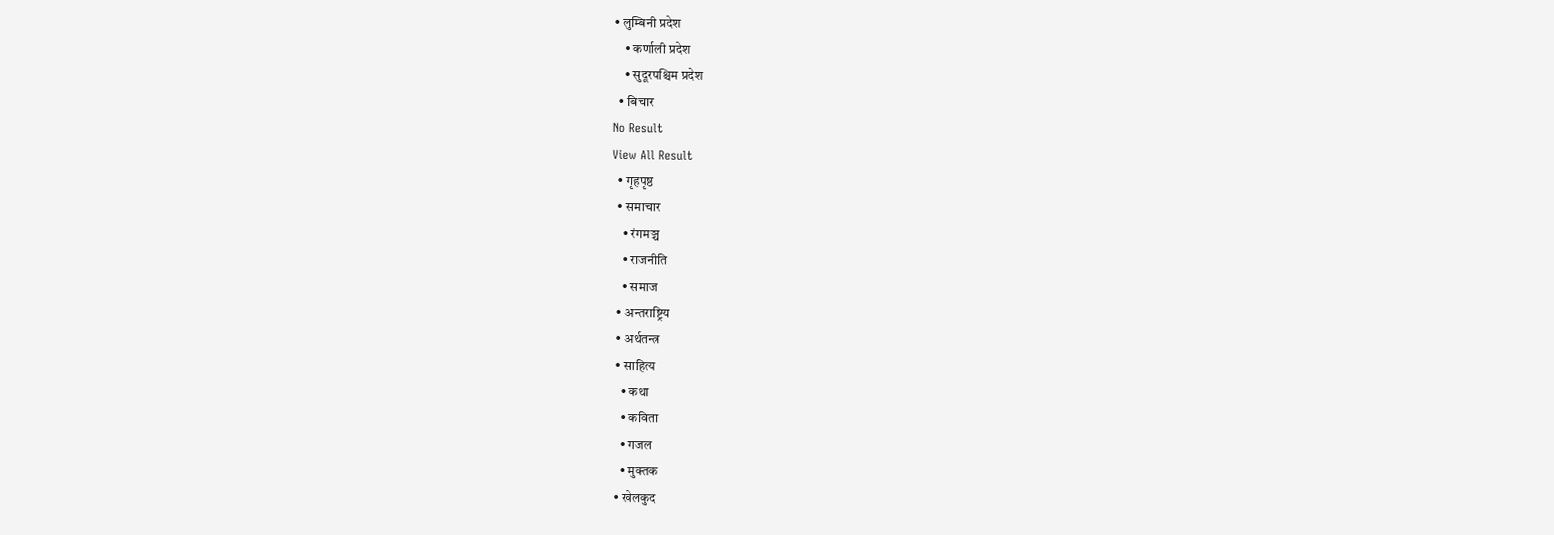• लुम्बिनी प्रदेश
    • कर्णाली प्रदेश
    • सुदूरपश्चिम प्रदेश
  • बिचार
No Result
View All Result
  • गृहपृष्ठ
  • समाचार
    • रंगमञ्च
    • राजनीति
    • समाज
  • अन्तराष्ट्रिय
  • अर्थतन्त्र
  • साहित्य
    • कथा
    • कविता
    • गजल
    • मुक्तक
  • खेलकुद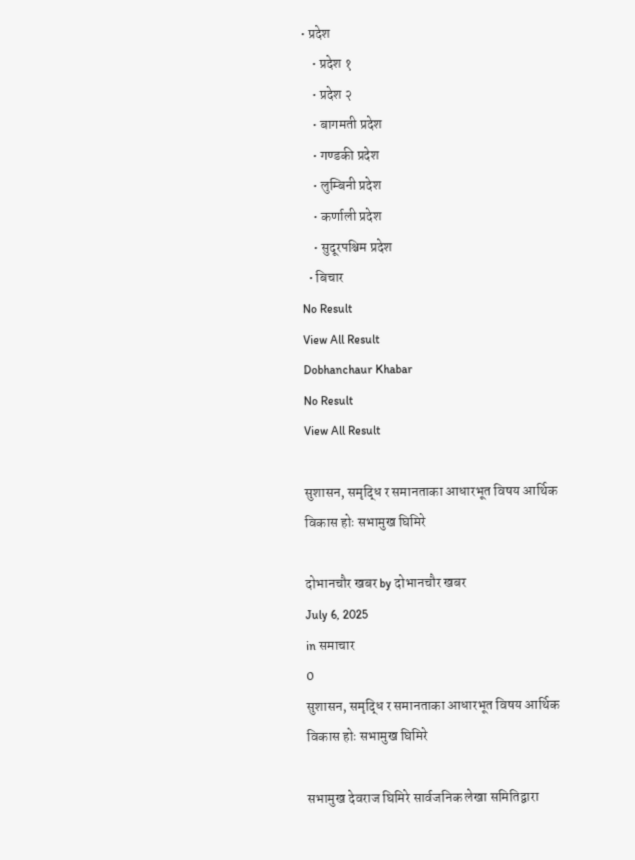• प्रदेश
    • प्रदेश १
    • प्रदेश २
    • बागमती प्रदेश
    • गण्डकी प्रदेश
    • लुम्बिनी प्रदेश
    • कर्णाली प्रदेश
    • सुदूरपश्चिम प्रदेश
  • बिचार
No Result
View All Result
Dobhanchaur Khabar
No Result
View All Result

सुशासन, समृद्धि र समानताका आधारभूत विषय आर्थिक विकास होः सभामुख घिमिरे

दोभानचौर खबर by दोभानचौर खबर
July 6, 2025
in समाचार
0
सुशासन, समृद्धि र समानताका आधारभूत विषय आर्थिक विकास होः सभामुख घिमिरे

सभामुख देवराज घिमिरे सार्वजनिक लेखा समितिद्वारा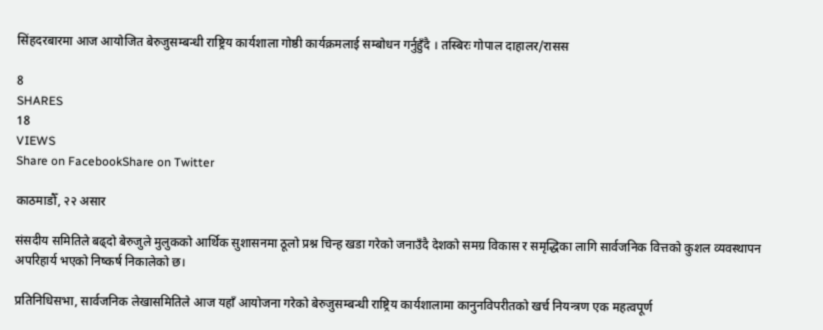सिंहदरबारमा आज आयोजित बेरुजुसम्बन्धी राष्ट्रिय कार्यशाला गोष्ठी कार्यक्रमलाई सम्बोधन गर्नुहुँदै । तस्बिरः गोपाल दाहालर/रासस

8
SHARES
18
VIEWS
Share on FacebookShare on Twitter

काठमाडौँ, २२ असार

संसदीय समितिले बढ्दो बेरुजुले मुलुकको आर्थिक सुशासनमा ठूलो प्रश्न चिन्ह खडा गरेको जनाउँदै देशको समग्र विकास र समृद्धिका लागि सार्वजनिक वित्तको कुशल व्यवस्थापन अपरिहार्य भएको निष्कर्ष निकालेको छ।

प्रतिनिधिसभा, सार्वजनिक लेखासमितिले आज यहाँ आयोजना गरेको बेरुजुसम्बन्धी राष्ट्रिय कार्यशालामा कानुनविपरीतको खर्च नियन्त्रण एक महत्वपूर्ण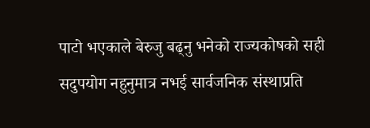पाटो भएकाले बेरुजु बढ्नु भनेको राज्यकोषको सही सदुपयोग नहुनुमात्र नभई सार्वजनिक संस्थाप्रति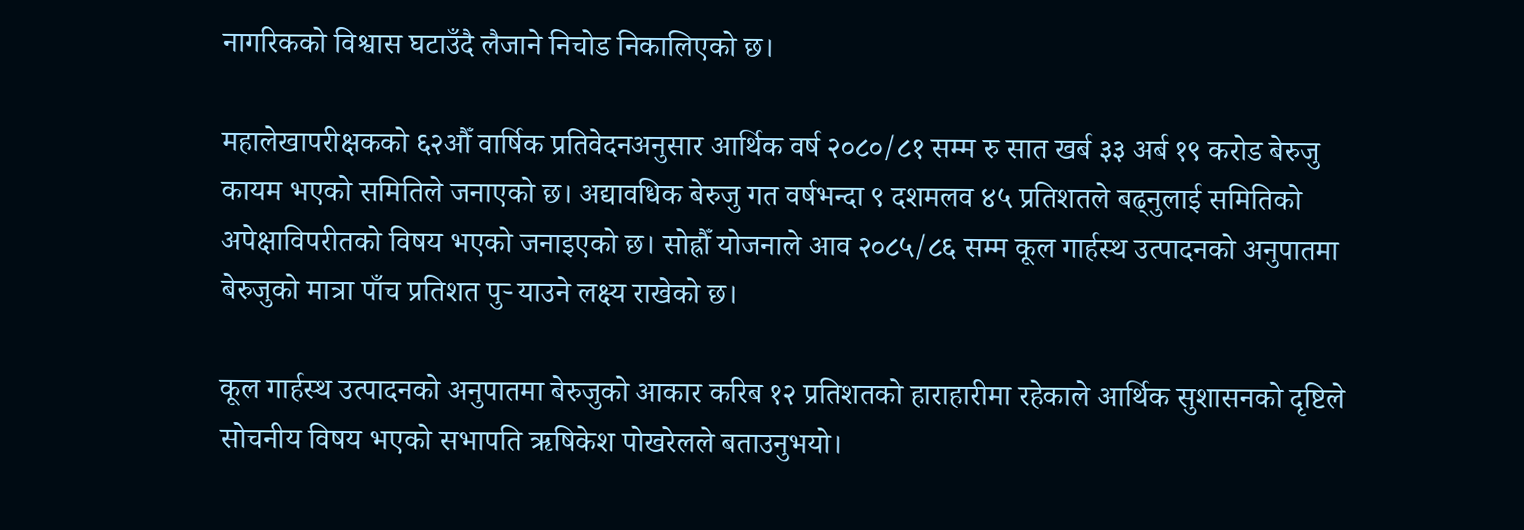नागरिकको विश्वास घटाउँदै लैजाने निचोड निकालिएको छ।

महालेखापरीक्षकको ६२औँ वार्षिक प्रतिवेदनअनुसार आर्थिक वर्ष २०८०/८१ सम्म रु सात खर्ब ३३ अर्ब १९ करोड बेरुजु कायम भएको समितिले जनाएको छ। अद्यावधिक बेरुजु गत वर्षभन्दा ९ दशमलव ४५ प्रतिशतले बढ्नुलाई समितिको अपेक्षाविपरीतको विषय भएको जनाइएको छ। सोह्रौँ योजनाले आव २०८५/८६ सम्म कूल गार्हस्थ उत्पादनको अनुपातमा बेरुजुको मात्रा पाँच प्रतिशत पुर्‍ याउने लक्ष्य राखेको छ।

कूल गार्हस्थ उत्पादनको अनुपातमा बेरुजुको आकार करिब १२ प्रतिशतको हाराहारीमा रहेकाले आर्थिक सुशासनको दृष्टिले सोचनीय विषय भएको सभापति ऋषिकेश पोखरेलले बताउनुभयो।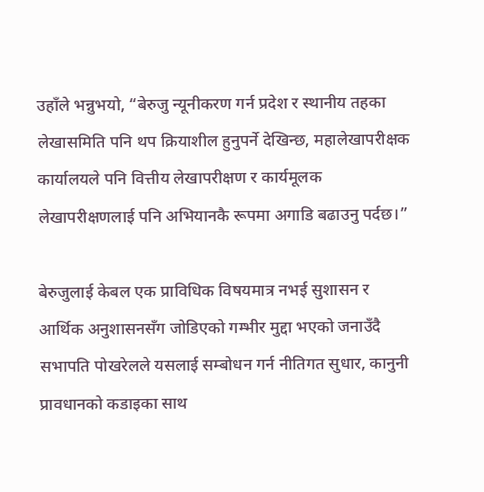उहाँले भन्नुभयो, “बेरुजु न्यूनीकरण गर्न प्रदेश र स्थानीय तहका लेखासमिति पनि थप क्रियाशील हुनुपर्ने देखिन्छ, महालेखापरीक्षक कार्यालयले पनि वित्तीय लेखापरीक्षण र कार्यमूलक लेखापरीक्षणलाई पनि अभियानकै रूपमा अगाडि बढाउनु पर्दछ।”

बेरुजुलाई केबल एक प्राविधिक विषयमात्र नभई सुशासन र आर्थिक अनुशासनसँग जोडिएको गम्भीर मुद्दा भएको जनाउँदै सभापति पोखरेलले यसलाई सम्बोधन गर्न नीतिगत सुधार, कानुनी प्रावधानको कडाइका साथ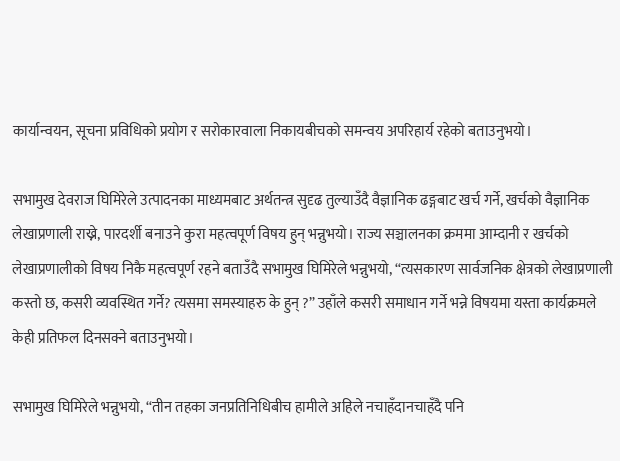कार्यान्वयन, सूचना प्रविधिको प्रयोग र सरोकारवाला निकायबीचको समन्वय अपरिहार्य रहेको बताउनुभयो।

सभामुख देवराज घिमिरेले उत्पादनका माध्यमबाट अर्थतन्त्र सुदृढ तुल्याउँदै वैज्ञानिक ढङ्गबाट खर्च गर्ने, खर्चको वैज्ञानिक लेखाप्रणाली राख्ने, पारदर्शी बनाउने कुरा महत्वपूर्ण विषय हुन् भन्नुभयो। राज्य सञ्चालनका क्रममा आम्दानी र खर्चको लेखाप्रणालीको विषय निकै महत्वपूर्ण रहने बताउँदै सभामुख घिमिरेले भन्नुभयो, “त्यसकारण सार्वजनिक क्षेत्रको लेखाप्रणाली कस्तो छ, कसरी व्यवस्थित गर्ने? त्यसमा समस्याहरु के हुन् ?” उहाँले कसरी समाधान गर्ने भन्ने विषयमा यस्ता कार्यक्रमले केही प्रतिफल दिनसक्ने बताउनुभयो।

सभामुख घिमिरेले भन्नुभयो, “तीन तहका जनप्रतिनिधिबीच हामीले अहिले नचाहँदानचाहँदै पनि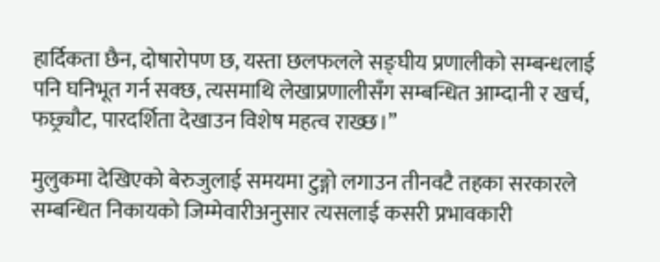हार्दिकता छैन, दोषारोपण छ, यस्ता छलफलले सङ्घीय प्रणालीको सम्बन्धलाई पनि घनिभूत गर्न सक्छ, त्यसमाथि लेखाप्रणालीसँग सम्बन्धित आम्दानी र खर्च, फछ्र्यौट, पारदर्शिता देखाउन विशेष महत्व राख्छ।”

मुलुकमा देखिएको बेरुजुलाई समयमा टुङ्गो लगाउन तीनवटै तहका सरकारले सम्बन्धित निकायको जिम्मेवारीअनुसार त्यसलाई कसरी प्रभावकारी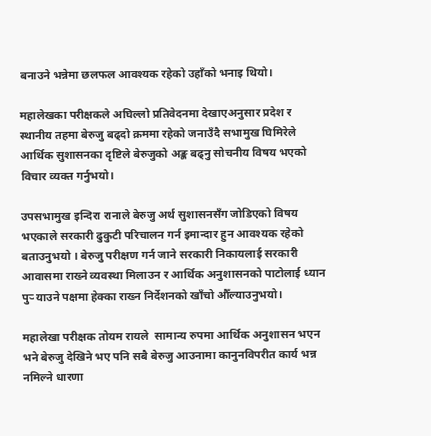बनाउने भन्नेमा छलफल आवश्यक रहेको उहाँको भनाइ थियो।

महालेखका परीक्षकले अघिल्लो प्रतिवेदनमा देखाएअनुसार प्रदेश र स्थानीय तहमा बेरुजु बढ्दो क्रममा रहेको जनाउँदै सभामुख घिमिरेले आर्थिक सुशासनका दृष्टिले बेरुजुको अङ्क बढ्नु सोचनीय विषय भएको विचार व्यक्त गर्नुभयो।

उपसभामुख इन्दिरा रानाले बेरुजु अर्थ सुशासनसँग जोडिएको विषय भएकाले सरकारी ढुकुटी परिचालन गर्न इमान्दार हुन आवश्यक रहेको बताउनुभयो । बेरुजु परीक्षण गर्न जाने सरकारी निकायलाई सरकारी आवासमा राख्ने व्यवस्था मिलाउन र आर्थिक अनुशासनको पाटोलाई ध्यान पुर्‍ याउने पक्षमा हेक्का राख्न निर्देशनको खाँचो औँल्याउनुभयो।

महालेखा परीक्षक तोयम रायले  सामान्य रुपमा आर्थिक अनुशासन भएन भने बेरुजु देखिने भए पनि सबै बेरुजु आउनामा कानुनविपरीत कार्य भन्न नमिल्ने धारणा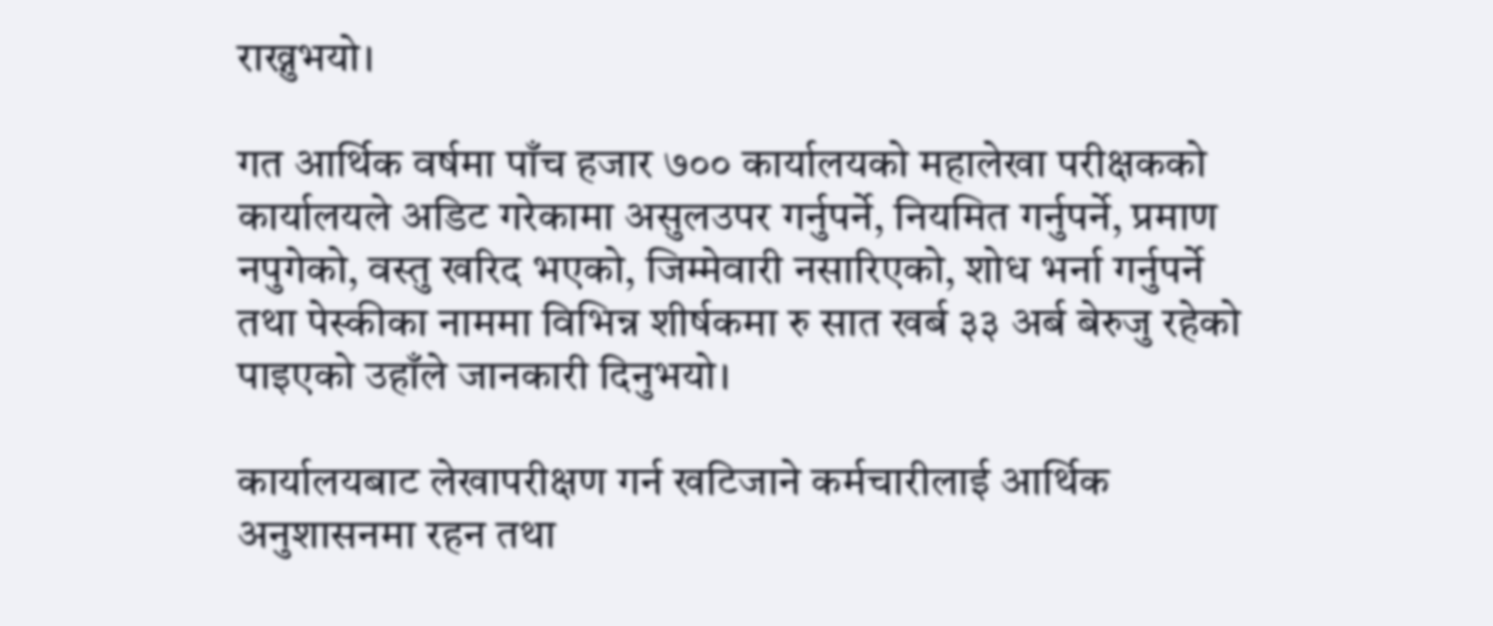राख्नुभयो।

गत आर्थिक वर्षमा पाँच हजार ७०० कार्यालयको महालेखा परीक्षकको कार्यालयले अडिट गरेकामा असुलउपर गर्नुपर्ने, नियमित गर्नुपर्ने, प्रमाण नपुगेको, वस्तु खरिद भएको, जिम्मेवारी नसारिएको, शोध भर्ना गर्नुपर्ने तथा पेस्कीका नाममा विभिन्न शीर्षकमा रु सात खर्ब ३३ अर्ब बेरुजु रहेको पाइएको उहाँले जानकारी दिनुभयो।

कार्यालयबाट लेखापरीक्षण गर्न खटिजाने कर्मचारीलाई आर्थिक अनुशासनमा रहन तथा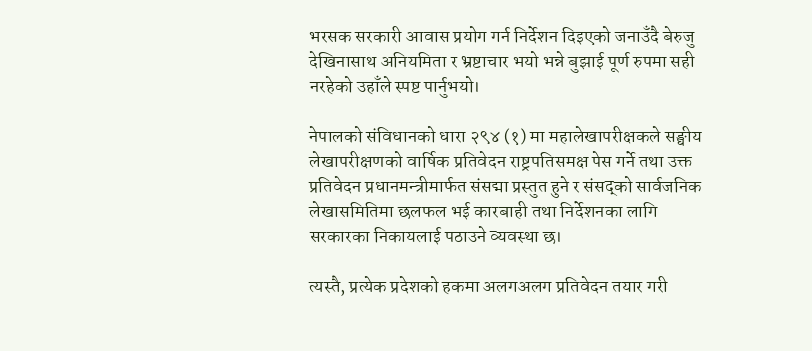भरसक सरकारी आवास प्रयोग गर्न निर्देशन दिइएको जनाउँदै बेरुजु देखिनासाथ अनियमिता र भ्रष्टाचार भयो भन्ने बुझाई पूर्ण रुपमा सही नरहेको उहाँले स्पष्ट पार्नुभयो।

नेपालको संविधानको धारा २९४ (१) मा महालेखापरीक्षकले सङ्घीय लेखापरीक्षणको वार्षिक प्रतिवेदन राष्ट्रपतिसमक्ष पेस गर्ने तथा उक्त प्रतिवेदन प्रधानमन्त्रीमार्फत संसद्मा प्रस्तुत हुने र संसद्को सार्वजनिक लेखासमितिमा छलफल भई कारबाही तथा निर्देशनका लागि सरकारका निकायलाई पठाउने व्यवस्था छ।

त्यस्तै, प्रत्येक प्रदेशको हकमा अलगअलग प्रतिवेदन तयार गरी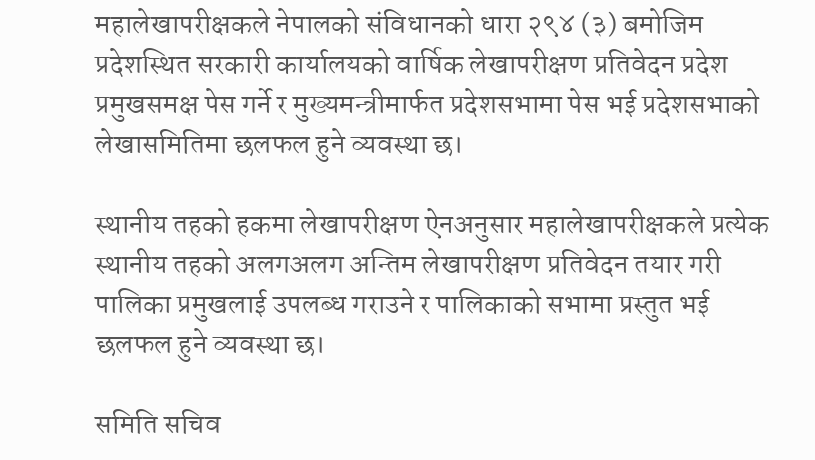महालेखापरीक्षकले नेपालको संविधानको धारा २९४ (३) बमोजिम प्रदेशस्थित सरकारी कार्यालयको वार्षिक लेखापरीक्षण प्रतिवेदन प्रदेश प्रमुखसमक्ष पेस गर्ने र मुख्यमन्त्रीमार्फत प्रदेशसभामा पेस भई प्रदेशसभाको लेखासमितिमा छलफल हुने व्यवस्था छ।

स्थानीय तहको हकमा लेखापरीक्षण ऐनअनुसार महालेखापरीक्षकले प्रत्येक स्थानीय तहको अलगअलग अन्तिम लेखापरीक्षण प्रतिवेदन तयार गरी पालिका प्रमुखलाई उपलब्ध गराउने र पालिकाको सभामा प्रस्तुत भई छलफल हुने व्यवस्था छ।

समिति सचिव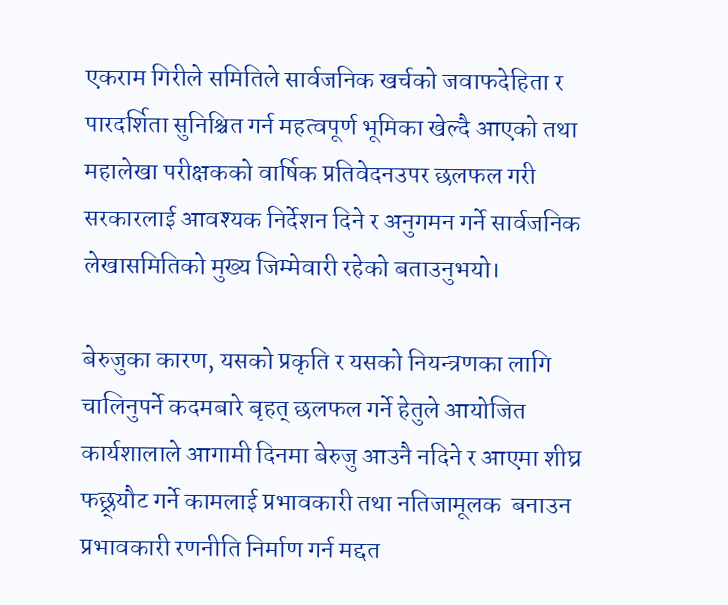एकराम गिरीले समितिले सार्वजनिक खर्चको जवाफदेहिता र पारदर्शिता सुनिश्चित गर्न महत्वपूर्ण भूमिका खेल्दै आएको तथा महालेखा परीक्षकको वार्षिक प्रतिवेदनउपर छलफल गरी सरकारलाई आवश्यक निर्देशन दिने र अनुगमन गर्ने सार्वजनिक लेखासमितिको मुख्य जिम्मेवारी रहेको बताउनुभयो।

बेरुजुका कारण, यसको प्रकृति र यसको नियन्त्रणका लागि चालिनुपर्ने कदमबारे बृहत् छलफल गर्ने हेतुले आयोजित कार्यशालाले आगामी दिनमा बेरुजु आउनै नदिने र आएमा शीघ्र फछ्र्यौट गर्ने कामलाई प्रभावकारी तथा नतिजामूलक  बनाउन प्रभावकारी रणनीति निर्माण गर्न मद्दत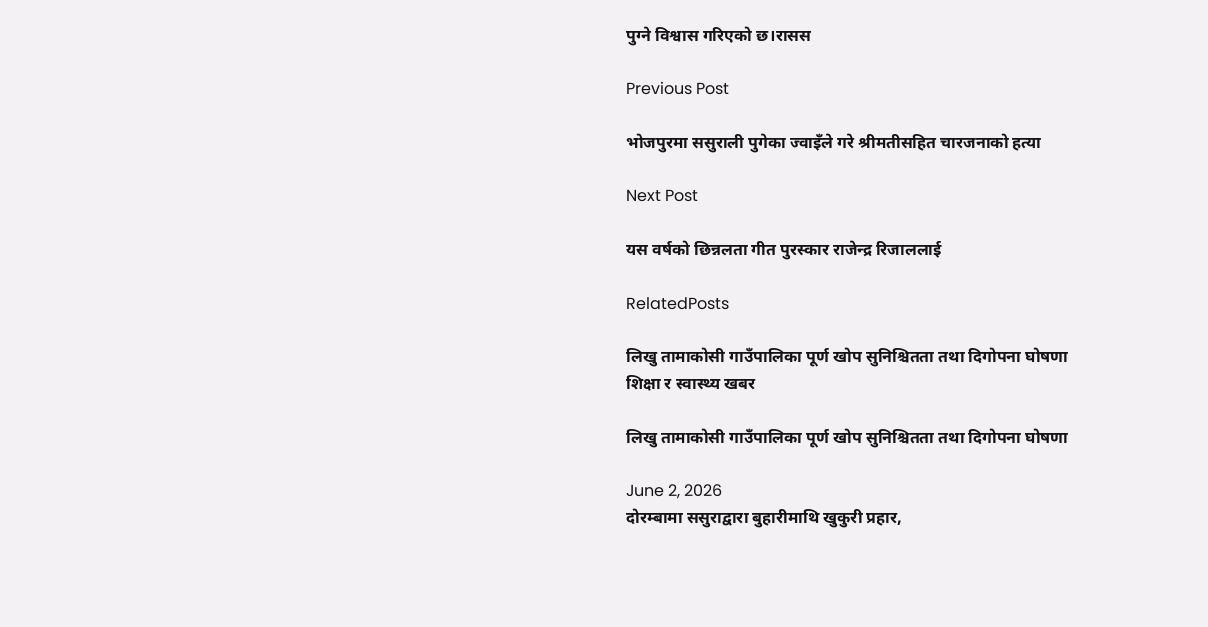पुग्ने विश्वास गरिएको छ।रासस

Previous Post

भोजपुरमा ससुराली पुगेका ज्वाइँले गरे श्रीमतीसहित चारजनाको हत्या

Next Post

यस वर्षको छिन्नलता गीत पुरस्कार राजेन्द्र रिजाललाई

RelatedPosts

लिखु तामाकोसी गाउँपालिका पूर्ण खोप सुनिश्चितता तथा दिगोपना घोषणा
शिक्षा र स्वास्थ्य खबर

लिखु तामाकोसी गाउँपालिका पूर्ण खोप सुनिश्चितता तथा दिगोपना घोषणा

June 2, 2026
दोरम्बामा ससुराद्वारा बुहारीमाथि खुकुरी प्रहार,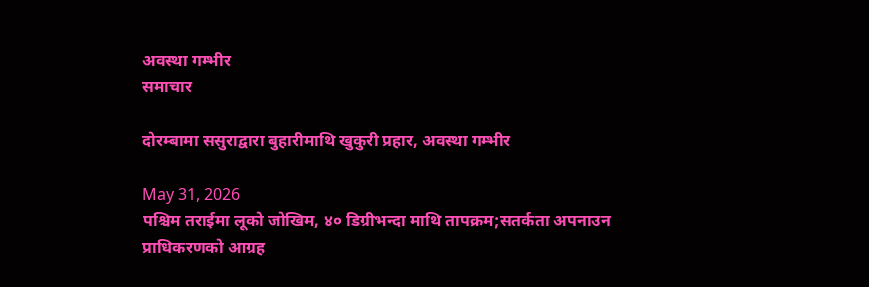अवस्था गम्भीर
समाचार

दोरम्बामा ससुराद्वारा बुहारीमाथि खुकुरी प्रहार, अवस्था गम्भीर

May 31, 2026
पश्चिम तराईमा लूको जोखिम, ४० डिग्रीभन्दा माथि तापक्रम;सतर्कता अपनाउन प्राधिकरणको आग्रह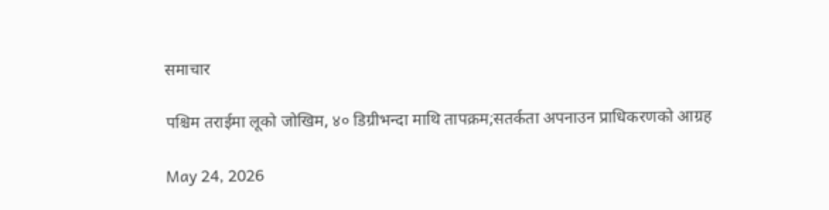समाचार

पश्चिम तराईमा लूको जोखिम, ४० डिग्रीभन्दा माथि तापक्रम;सतर्कता अपनाउन प्राधिकरणको आग्रह

May 24, 2026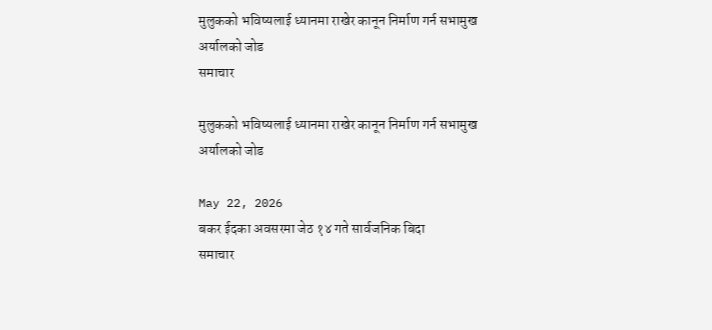मुलुकको भविष्यलाई ध्यानमा राखेर कानून निर्माण गर्न सभामुख अर्यालको जोड
समाचार

मुलुकको भविष्यलाई ध्यानमा राखेर कानून निर्माण गर्न सभामुख अर्यालको जोड

May 22, 2026
बकर ईदका अवसरमा जेठ १४ गते सार्वजनिक बिदा
समाचार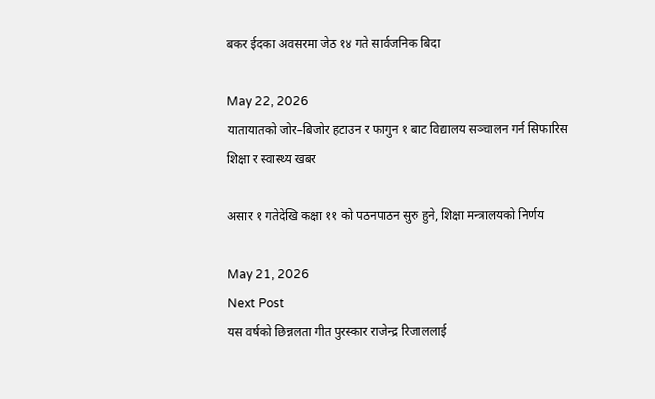बकर ईदका अवसरमा जेठ १४ गते सार्वजनिक बिदा

May 22, 2026
यातायातको जोर–बिजोर हटाउन र फागुन १ बाट विद्यालय सञ्चालन गर्न सिफारिस
शिक्षा र स्वास्थ्य खबर

असार १ गतेदेखि कक्षा ११ को पठनपाठन सुरु हुने, शिक्षा मन्त्रालयको निर्णय

May 21, 2026
Next Post
यस वर्षको छिन्नलता गीत पुरस्कार राजेन्द्र रिजाललाई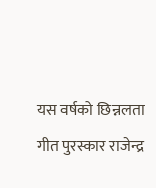यस वर्षको छिन्नलता गीत पुरस्कार राजेन्द्र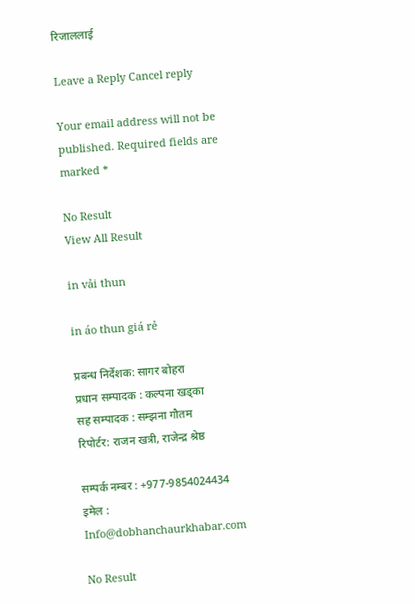रिजाललाई

Leave a Reply Cancel reply

Your email address will not be published. Required fields are marked *

No Result
View All Result

in vải thun

in áo thun giá rẻ

प्रबन्ध निर्देशक: सागर बोहरा
प्रधान सम्पादक : कल्पना खड्का
सह सम्पादक : सम्झना गौतम
रिपोर्टर: राजन खत्री, राजेन्द्र श्रेष्ठ

सम्पर्क नम्बर : +977-9854024434
इमेल : Info@dobhanchaurkhabar.com

No Result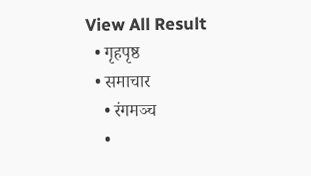View All Result
  • गृहपृष्ठ
  • समाचार
    • रंगमञ्च
    •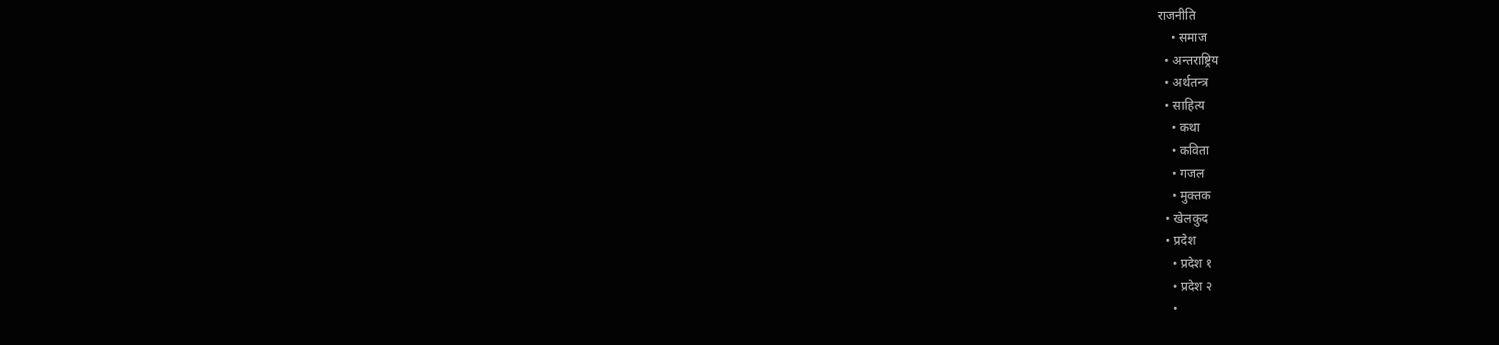राजनीति
    • समाज
  • अन्तराष्ट्रिय
  • अर्थतन्त्र
  • साहित्य
    • कथा
    • कविता
    • गजल
    • मुक्तक
  • खेलकुद
  • प्रदेश
    • प्रदेश १
    • प्रदेश २
    •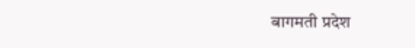बागमती प्रदेश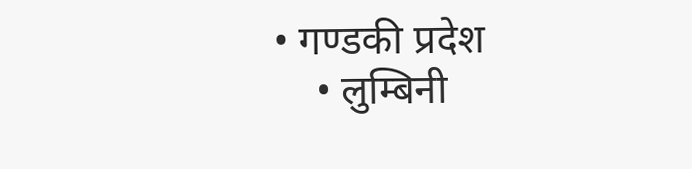• गण्डकी प्रदेश
    • लुम्बिनी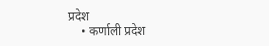प्रदेश
    • कर्णाली प्रदेश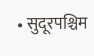• सुदूरपश्चिम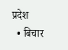प्रदेश
  • बिचार